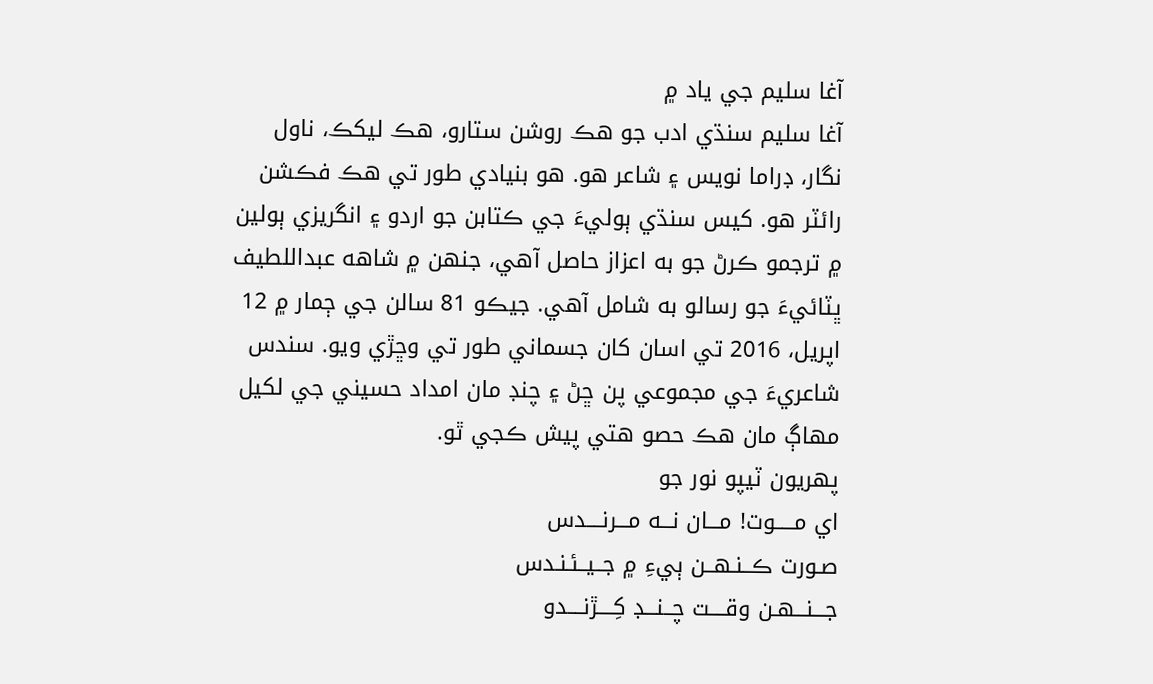آغا سليم جي ياد ۾
آغا سليم سنڌي ادب جو هڪ روشن ستارو، هڪ ليکڪ، ناول نگار، ڊراما نويس ۽ شاعر هو. هو بنيادي طور تي هڪ فڪشن رائٽر هو. کيس سنڌي ٻوليءَ جي ڪتابن جو اردو ۽ انگريزي ٻولين ۾ ترجمو ڪرڻ جو به اعزاز حاصل آهي، جنهن ۾ شاهه عبداللطيف ڀٽائيءَ جو رسالو به شامل آهي. جيڪو 81 سالن جي ڄمار ۾ 12 اپريل، 2016 تي اسان کان جسماني طور تي وڇڙي ويو. سندس شاعريءَ جي مجموعي پن ڇڻ ۽ چنڊ مان امداد حسيني جي لکيل مهاڳ مان هڪ حصو هتي پيش ڪجي ٿو.
پهريون ٽيپو نور جو
اي مـــــوت! مـــان نـــه مـــرنــــدس
صـورت ڪــنـهــن ٻيءِ ۾ جــيــئـنـدس
جـــنـــهـن وقــــت چــنـــڊ کِــــڙنــــدو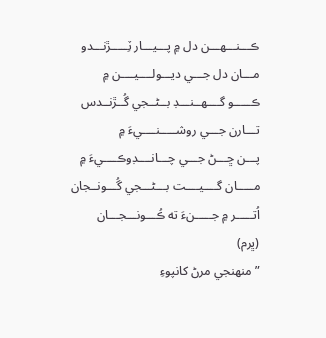ڪـــنـــهـــن دل ۾ پـــيـــار ٽِـــــڙنـــدو
مـــان دل جـــي ديـــولــــيــــن ۾
ڪـــــو گــــهــنـــڊ بــڻــجي گُــڙنــدس
تـــارن جـــي روشـــــنــــيءَ ۾
پـــن ڇـــڻ جـــي چـــانــــڊوڪــــيءَ ۾
مـــــان گــــيــــت بـــڻـــجي گُـــونــجان
اُتـــــر ۾ جـــــنءَ ته ڪُـــونـــجـــان
(ڀرم)
”منهنجي مرڻ کانپوءِ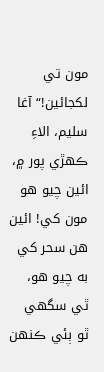مون تي لکجائين!“ آغا سليم، الاءِ ڪهڙي پور ۾، ائين چيو هو مون کي! ائين هن سحر کي به چيو هو، ٿي سگهي ٿو ٻئي ڪنهن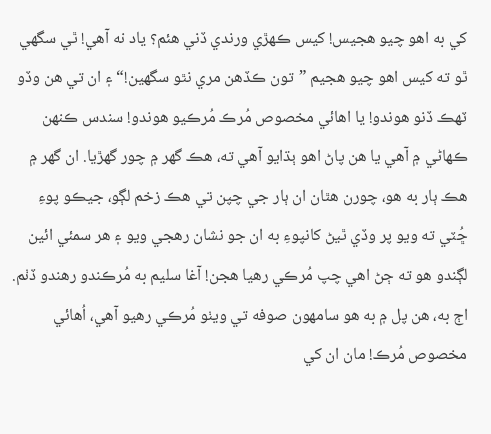کي به اهو چيو هجيس! کيس ڪهڙي ورندي ڏني هئم؟ ياد نه آهي! ٿي سگهي ٿو ته کيس اهو چيو هجيم ”تون ڪڏهن مري نٿو سگهين!“ ۽ ان تي هن وڏو ٽهڪ ڏنو هوندو! يا اهائي مخصوص مُرڪ مُرڪيو هوندو! سندس ڪنهن ڪهاڻي ۾ آهي يا هن پاڻ اهو ٻڌايو آهي ته، هڪ گهر ۾ چور گهڙيا. ان گهر ۾ هڪ ٻار به هو، چورن هٿان ان ٻار جي چپن تي هڪ زخم لڳو، جيڪو پوءِ ڇُٽي ته ويو پر وڏي ٿيڻ کانپوءِ به ان جو نشان رهجي ويو ۽ هر سمئي ائين لڳندو هو ته ڄڻ اهي چپ مُرڪي رهيا هجن! آغا سليم به مُرڪندو رهندو ڏٺم. اڄ به، هن پل ۾ به هو سامهون صوفه تي ويٺو مُرڪي رهيو آهي، اُهائي مخصوص مُرڪ! مان ان کي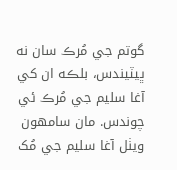گوتم جي مُرڪ سان نه ڀيٽيندس، بلڪه ان کي آغا سليم جي مُرڪ ئي چوندس. مان سامهون ويٺل آغا سليم جي مُک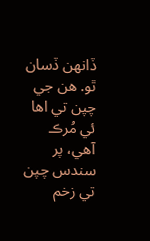ڏانهن ڏسان ٿو. هن جي چپن تي اها ئي مُرڪ آهي، پر سندس چپن تي زخم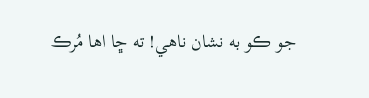جو ڪو به نشان ناهي! ته ڇا اها مُرڪ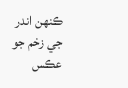ڪنهن اندر جي زخم جو عڪس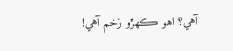آهي؟ اهو ڪهڙو زخم آهي!